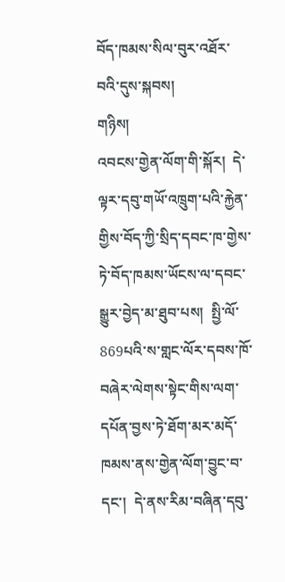བོད་ཁམས་སིལ་བུར་འཐོར་བའི་དུས་སྐབས།
གཉིས།
འབངས་གྱེན་ལོག་གི་སྐོར།  དེ་ལྟར་དབུ་གཡོ་འཁྲུག་པའི་རྐྱེན་གྱིས་བོད་ཀྱི་སྲིད་དབང་ཁ་གྱེས་ཏེ་བོད་ཁམས་ཡོངས་ལ་དབང་སྒྱུར་བྱེད་མ་ཐུབ་པས།  སྤྱི་ལོ་869པའི་ས་གླང་ལོར་དབས་ཁོ་བཞེར་ལེགས་སྟེང་གིས་ལག་དཔོན་བྱས་ཏེ་ཐོག་མར་མདོ་ཁམས་ནས་གྱེན་ལོག་བྱུང་བ་དང་།  དེ་ནས་རིམ་བཞིན་དབུ་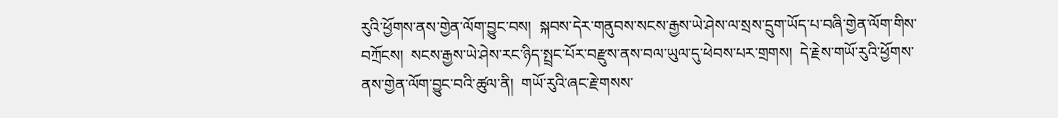རུའི་ཕྱོགས་ནས་གྱེན་ལོག་བྱུང་བས།  སྐབས་དེར་གནུབས་སངས་རྒྱས་ཡེ་ཤེས་ལ་སྲས་དྲུག་ཡོད་པ་བཞི་གྱེན་ལོག་གིས་བཀྲོངས།  སངས་རྒྱས་ཡེ་ཤེས་རང་ཉིད་སྤྲང་པོར་བརྫུས་ནས་བལ་ཡུལ་དུ་ཕེབས་པར་གྲགས།  དེ་རྗེས་གཡོ་རུའི་ཕྱོགས་ནས་གྱེན་ལོག་བྱུང་བའི་ཚུལ་ནི།  གཡོ་རུའི་ཞང་རྗེ་གསས་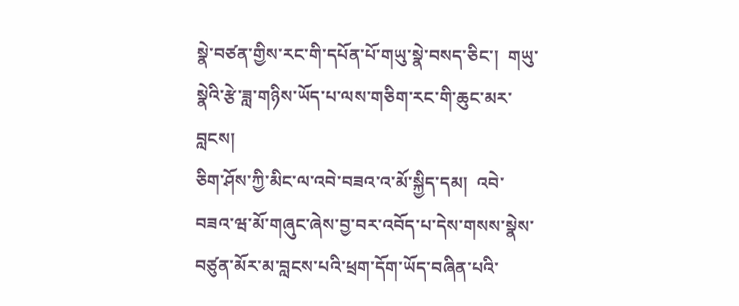སྣེ་བཙན་གྱིས་རང་གི་དཔོན་པོ་གཡུ་སྣེ་བསད་ཅིང་།  གཡུ་སྣེའི་རྩེ་ཟླ་གཉིས་ཡོད་པ་ལས་གཅིག་རང་གི་ཆུང་མར་བླངས།
ཅིག་ཤོས་ཀྱི་མིང་ལ་འབེ་བཟའ་འ་མོ་སྐྱིད་དམ།  འབེ་བཟའ་ཝ་མོ་གཞུང་ཞེས་བྱ་བར་འབོད་པ་དེས་གསས་སྣེས་བཙུན་མོར་མ་བླངས་པའི་ཕྲག་དོག་ཡོད་བཞིན་པའི་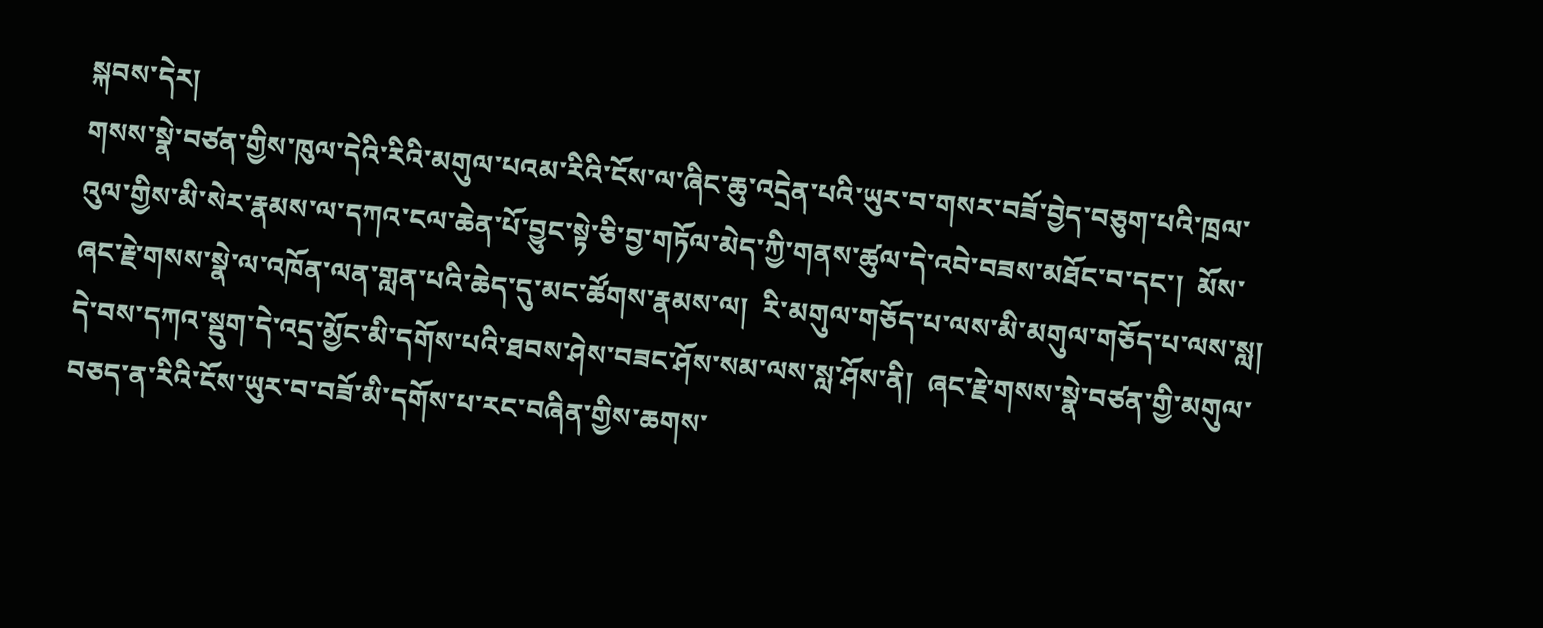སྐབས་དེར།
གསས་སྣེ་བཙན་གྱིས་ཁུལ་དེའི་རིའི་མགུལ་པའམ་རིའི་ངོས་ལ་ཞིང་ཆུ་འདྲེན་པའི་ཡུར་བ་གསར་བཟོ་བྱེད་བཅུག་པའི་ཁྲལ་འུལ་གྱིས་མི་སེར་རྣམས་ལ་དཀའ་ངལ་ཆེན་པོ་བྱུང་སྟེ་ཅི་བྱ་གཏོལ་མེད་ཀྱི་གནས་ཚུལ་དེ་འབེ་བཟས་མཐོང་བ་དང་།  མོས་ཞང་རྗེ་གསས་སྣེ་ལ་འཁོན་ལན་གླན་པའི་ཆེད་དུ་མང་ཚོགས་རྣམས་ལ།  རི་མགུལ་གཅོད་པ་ལས་མི་མགུལ་གཅོད་པ་ལས་སླ།   དེ་བས་དཀའ་སྡུག་དེ་འདྲ་མྱོང་མི་དགོས་པའི་ཐབས་ཤེས་བཟང་ཤོས་སམ་ལས་སླ་ཤོས་ནི།  ཞང་རྗེ་གསས་སྣེ་བཙན་གྱི་མགུལ་བཅད་ན་རིའི་ངོས་ཡུར་བ་བཟོ་མི་དགོས་པ་རང་བཞིན་གྱིས་ཆགས་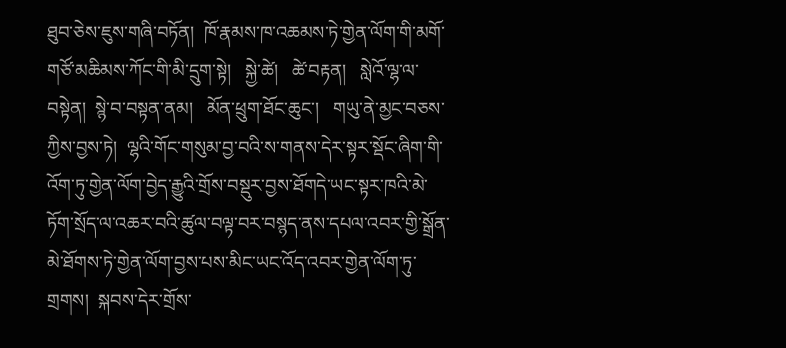ཐུབ་ཅེས་ཇུས་གཞི་བཏོན།  ཁོ་རྣམས་ཁ་འཆམས་ཏེ་གྱེན་ལོག་གི་མགོ་གཙོ་མཆིམས་ཀོང་གི་མི་དྲུག་སྟེ།   སྐྱེ་ཚེ།   ཚེ་བརྟན།   སླེའོ་ལྷ་ལ་བསྟེན།  སྙེ་བ་བསྟན་ནམ།   མོན་ཕྲུག་ཐོང་ཆུང་།   གཡུ་ནེ་མྱང་བཅས་ཀྱིས་བྱས་ཏེ།  ལྷའི་གོང་གསུམ་བྱ་བའི་ས་གནས་དེར་སྟར་སྡོང་ཞིག་གི་འོག་ཏུ་གྱེན་ལོག་བྱེད་རྒྱུའི་གྲོས་བསྡུར་བྱས་ཐོགདེ་ཡང་སྟར་ཁའི་མེ་ཏོག་སྲོད་ལ་འཆར་བའི་ཚུལ་བལྟ་བར་བསྙད་ནས་དཔལ་འབར་གྱི་སྒྲོན་མེ་ཐོགས་ཏེ་གྱེན་ལོག་བྱས་པས་མིང་ཡང་འོད་འབར་གྱེན་ལོག་ཏུ་གྲགས།  སྐབས་དེར་གྲོས་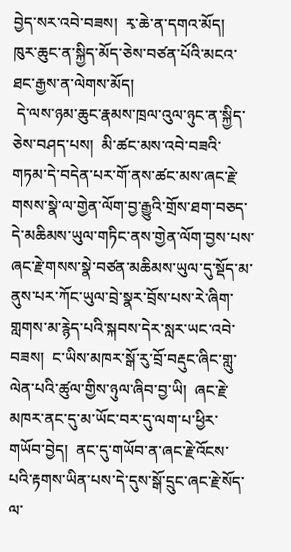བྱེད་སར་འབེ་བཟས།  རྭ་ཆེ་ན་དགའ་མོད།   ཁུར་ཆུང་ན་སྐྱིད་མོད་ཅེས་བཙན་པོའི་མངའ་ཐང་རྒྱས་ན་ལེགས་མོད།
 དེ་ལས་ཉམ་ཆུང་རྣམས་ཁྲལ་འུལ་ཉུང་ན་སྐྱིད་ཅེས་བཤད་པས།  མི་ཚང་མས་འབེ་བཟའི་གཏམ་དེ་བདེན་པར་གོ་ནས་ཚང་མས་ཞང་རྗེ་གསས་སྣེ་ལ་གྱེན་ལོག་བྱ་རྒྱུའི་གྲོས་ཐག་བཅད་དེ་མཆིམས་ཡུལ་གཏིང་ནས་གྱེན་ལོག་བྱས་པས་ཞང་རྗེ་གསས་སྣེ་བཙན་མཆིམས་ཡུལ་དུ་སྡོད་མ་ནུས་པར་ཀོང་ཡུལ་བྲེ་སྣར་བྲོས་པས་རེ་ཞིག་གླགས་མ་རྙེད་པའི་སྐབས་དེར་སླར་ཡང་འབེ་བཟས།  ང་ཡིས་མཁར་སྒོ་རུ་བྲོ་བརྡུང་ཞིང་གླུ་ལེན་པའི་ཚུལ་གྱིས་ཉུལ་ཞིབ་བྱ་ཡི།  ཞང་རྗེ་མཁར་ནང་དུ་མ་ཡོང་བར་དུ་ལག་པ་ཕྱིར་གཡོབ་བྱེད།  ནང་དུ་གཡོབ་ན་ཞང་རྗེ་འོངས་པའི་རྟགས་ཡིན་པས་དེ་དུས་སྒོ་དྲུང་ཞང་རྗེ་སོད་ལ་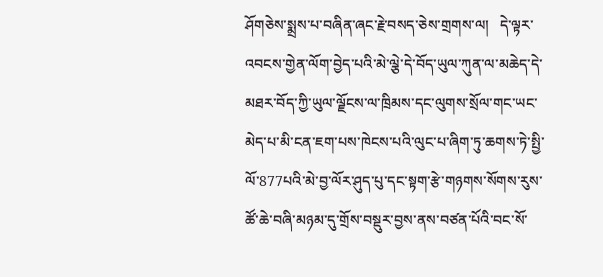ཤོགཅེས་སྨྲས་པ་བཞིན་ཞང་རྗེ་བསད་ཅེས་གྲགས་ལ།   དེ་ལྟར་འབངས་གྱེན་ལོག་བྱེད་པའི་མེ་ལྕེ་དེ་བོད་ཡུལ་ཀུན་ལ་མཆེད་དེ་མཐར་བོད་ཀྱི་ཡུལ་ལྗོངས་ལ་ཁྲིམས་དང་ལུགས་སྲོལ་གང་ཡང་མེད་པ་མི་ངན་ཇག་པས་ཁེངས་པའི་ལུང་པ་ཞིག་ཏུ་ཆགས་ཏེ་སྤྱི་ལོ་877པའི་མེ་བྱ་ལོར་ཤུད་པུ་དང་སྟག་རྩེ་གཉགས་སོགས་རུས་ཚོ་ཆེ་བཞི་མཉམ་དུ་གྲོས་བསྡུར་བྱས་ནས་བཙན་པོའི་བང་སོ་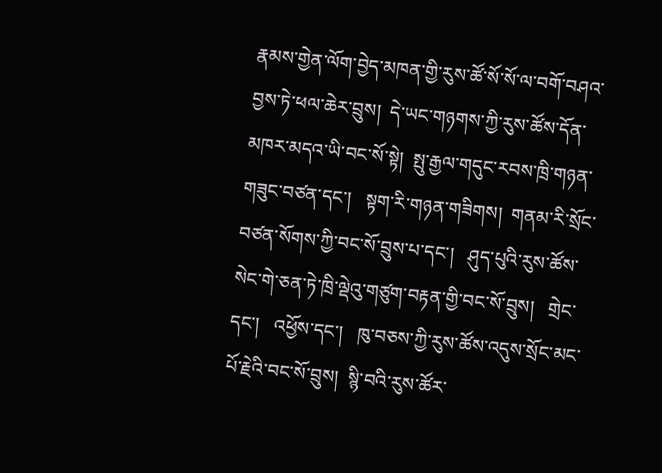རྣམས་གྱེན་ལོག་བྱེད་མཁན་གྱི་རུས་ཚོ་སོ་སོ་ལ་བགོ་བཤའ་བྱས་ཏེ་ཕལ་ཆེར་བྲུས།  དེ་ཡང་གཉགས་ཀྱི་རུས་ཚོས་དོན་མཁར་མདའ་ཡི་བང་སོ་སྟེ།  སྤུ་རྒྱལ་གདུང་རབས་ཁྲི་གཉན་གཟུང་བཙན་དང་།   སྟག་རི་གཉན་གཟིགས།  གནམ་རི་སྲོང་བཙན་སོགས་ཀྱི་བང་སོ་བྲུས་པ་དང་།   ཤུད་པུའི་རུས་ཚོས་སེང་གེ་ཅན་ཏེ་ཁྲི་ལྡེའུ་གཙུག་བརྟན་གྱི་བང་སོ་བྲུས།   གྲེང་དང་།   འཕྱོས་དང་།   ཁུ་བཅས་ཀྱི་རུས་ཚོས་འདུས་སྲོང་མང་པོ་རྗེའི་བང་སོ་བྲུས།  སྙི་བའི་རུས་ཚོར་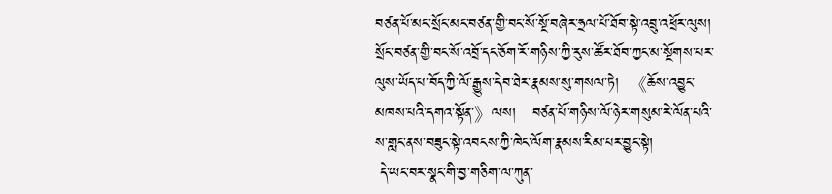བཙན་པོ་མང་སྲོང་མང་བཙན་གྱི་བང་སོ་སྔོ་བཞེར་ཧྲལ་པོ་ཐོབ་སྟེ་འབྲུ་འཕྲོར་ལུས།  སྲོང་བཙན་གྱི་བང་སོ་འབྲོ་དང་ཅོག་རོ་གཉིས་ཀྱི་རུས་ཚོར་ཐོབ་ཀྱང་མ་སྔོགས་པར་ལུས་ཡོད་པ་བོད་ཀྱི་ལོ་རྒྱུས་དེབ་ཐེར་རྣམས་སུ་གསལ་ཏེ།  《ཆོས་འབྱུང་མཁས་པའི་དགའ་སྟོན་》ལས།   བཙན་པོ་གཉིས་ལོ་ཉེར་གསུམ་རེ་ལོན་པའི་ས་གླང་ནས་བཟུང་སྟེ་འབངས་ཀྱི་ཁེང་ལོག་རྣམས་རིམ་པར་བྱུང་སྟེ།
 དེ་ཡང་བར་སྣང་གི་བྱ་གཅིག་ལ་ཀུན་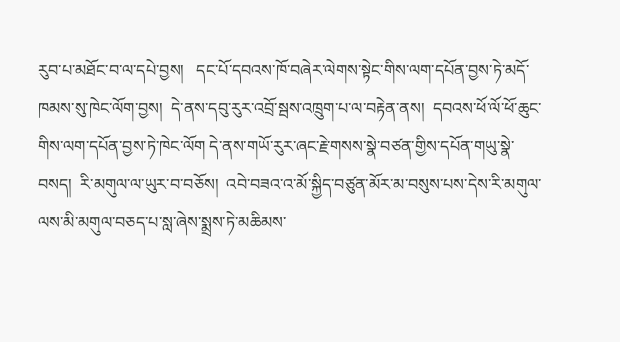རུབ་པ་མཐོང་བ་ལ་དཔེ་བྱས།   དང་པོ་དབའས་ཁོ་བཞེར་ལེགས་སྟེང་གིས་ལག་དཔོན་བྱས་ཏེ་མདོ་ཁམས་སུ་ཁེང་ལོག་བྱས།  དེ་ནས་དབུ་རུར་འབྲོ་སྦས་འཁྲུག་པ་ལ་བརྟེན་ནས།  དབའས་ཕོ་ལོ་ཕོ་ཆུང་གིས་ལག་དཔོན་བྱས་ཏེ་ཁེང་ལོག དེ་ནས་གཡོ་རུར་ཞང་རྗེ་གསས་སྣེ་བཙན་གྱིས་དཔོན་གཡུ་སྣེ་བསད།  རི་མགུལ་ལ་ཡུར་བ་བཅོས།  འབེ་བཟའ་འ་མོ་སྐྱིད་བཙུན་མོར་མ་བསུས་པས་དེས་རི་མགུལ་ལས་མི་མགུལ་བཅད་པ་སླ་ཞེས་སྨྲས་ཏེ་མཆིམས་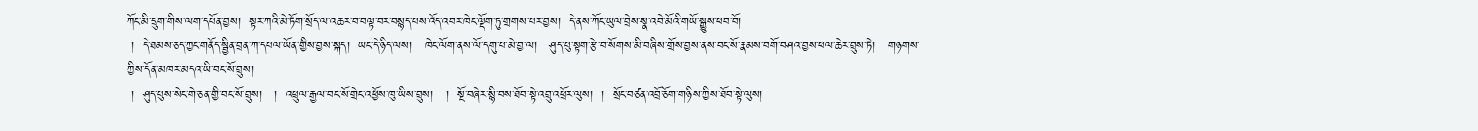ཀོང་མི་དྲུག་གིས་ལག་དཔོན་བྱས།  སྟར་ཀའི་མེ་ཏོག་སྲོད་ལ་འཆར་བ་བལྟ་བར་བསྙད་པས་འོད་འབར་ཁེང་ལྡོག་ཏུ་གྲགས་པར་བྱས།  དེ་ནས་ཀོང་ཡུལ་བྲེས་སྣ་འབེ་མོའི་གཡོ་སྒྱུས་ཕབ་བོ།
 །  དེ་ཐམས་ཅད་ཀྱང་གནོད་སྦྱིན་བྲན་ཀ་དཔལ་ཡོན་གྱིས་བྱས་སྐད།  ཡང་དེ་ཉིད་ལས།   ཁེང་ལོག་ནས་ལོ་དགུ་པ་མེ་བྱ་ལ།   ཤུད་པུ་སྟག་རྩེ་བ་སོགས་མི་བཞིས་གྲོས་བྱས་ནས་བང་སོ་རྣམས་བགོ་བཤའ་བྱས་ཕལ་ཆེར་བྲུས་ཏེ།   གཉགས་ཀྱིས་དོན་མཁར་མདའ་ཡི་བང་སོ་བྲུས།
 །  ཤུད་པུས་སེང་གེ་ཅན་གྱི་བང་སོ་བྲུས།   །  འཕྲུལ་རྒྱལ་བང་སོ་གྲེང་འཕྱོས་ཁུ་ཡིས་བྲུས།   །  སྔོ་བཞེར་སྙི་བས་ཐོབ་སྟེ་འབྲུ་འཕྲོར་ལུས།  །  སྲོང་བཙན་འབྲོ་ཅོག་གཉིས་ཀྱིས་ཐོབ་སྟེ་ལུས།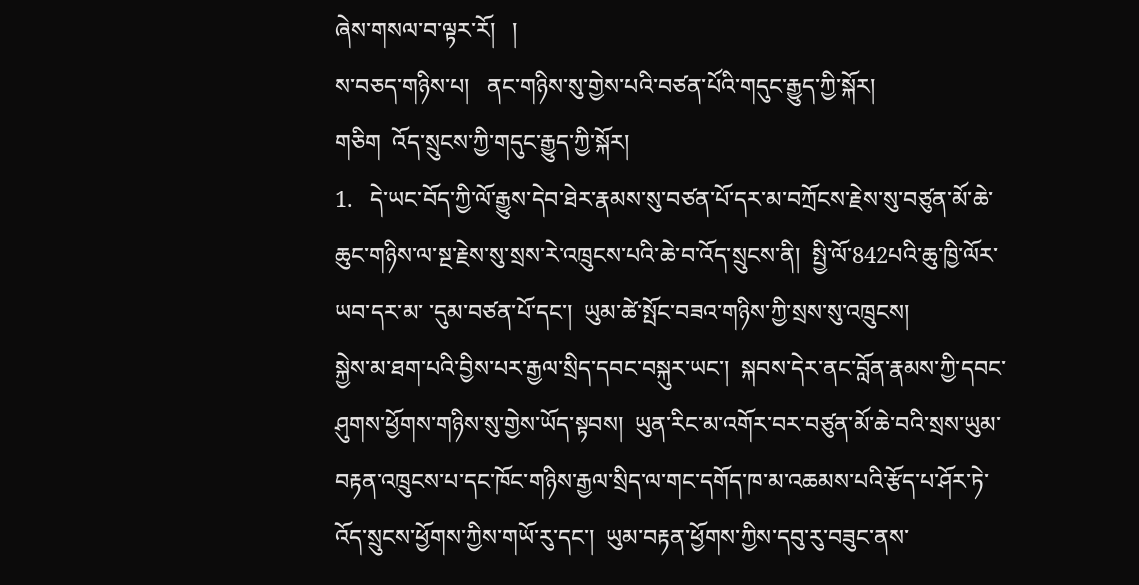ཞེས་གསལ་བ་ལྟར་རོ།   །
ས་བཅད་གཉིས་པ།   ནང་གཉིས་སུ་གྱེས་པའི་བཙན་པོའི་གདུང་རྒྱུད་ཀྱི་སྐོར།
གཅིག  འོད་སྲུངས་ཀྱི་གདུང་རྒྱུད་ཀྱི་སྐོར།
1.   དེ་ཡང་བོད་ཀྱི་ལོ་རྒྱུས་དེབ་ཐེར་རྣམས་སུ་བཙན་པོ་དར་མ་བཀྲོངས་རྗེས་སུ་བཙུན་མོ་ཆེ་ཆུང་གཉིས་ལ་སྔ་རྗེས་སུ་སྲས་རེ་འཁྲུངས་པའི་ཆེ་བ་འོད་སྲུངས་ནི།  སྤྱི་ལོ་842པའི་ཆུ་ཁྱི་ལོར་ཡབ་དར་མ་ ་དུམ་བཙན་པོ་དང་།  ཡུམ་ཚེ་སྤོང་བཟའ་གཉིས་ཀྱི་སྲས་སུ་འཁྲུངས།
སྐྱེས་མ་ཐག་པའི་བྱིས་པར་རྒྱལ་སྲིད་དབང་བསྐུར་ཡང་།  སྐབས་དེར་ནང་བློན་རྣམས་ཀྱི་དབང་ཤུགས་ཕྱོགས་གཉིས་སུ་གྱེས་ཡོད་སྟབས།  ཡུན་རིང་མ་འགོར་བར་བཙུན་མོ་ཆེ་བའི་སྲས་ཡུམ་བརྟན་འཁྲུངས་པ་དང་ཁོང་གཉིས་རྒྱལ་སྲིད་ལ་གང་དགོད་ཁ་མ་འཆམས་པའི་རྩོད་པ་ཤོར་ཏེ་འོད་སྲུངས་ཕྱོགས་ཀྱིས་གཡོ་རུ་དང་།  ཡུམ་བརྟན་ཕྱོགས་ཀྱིས་དབུ་རུ་བཟུང་ནས་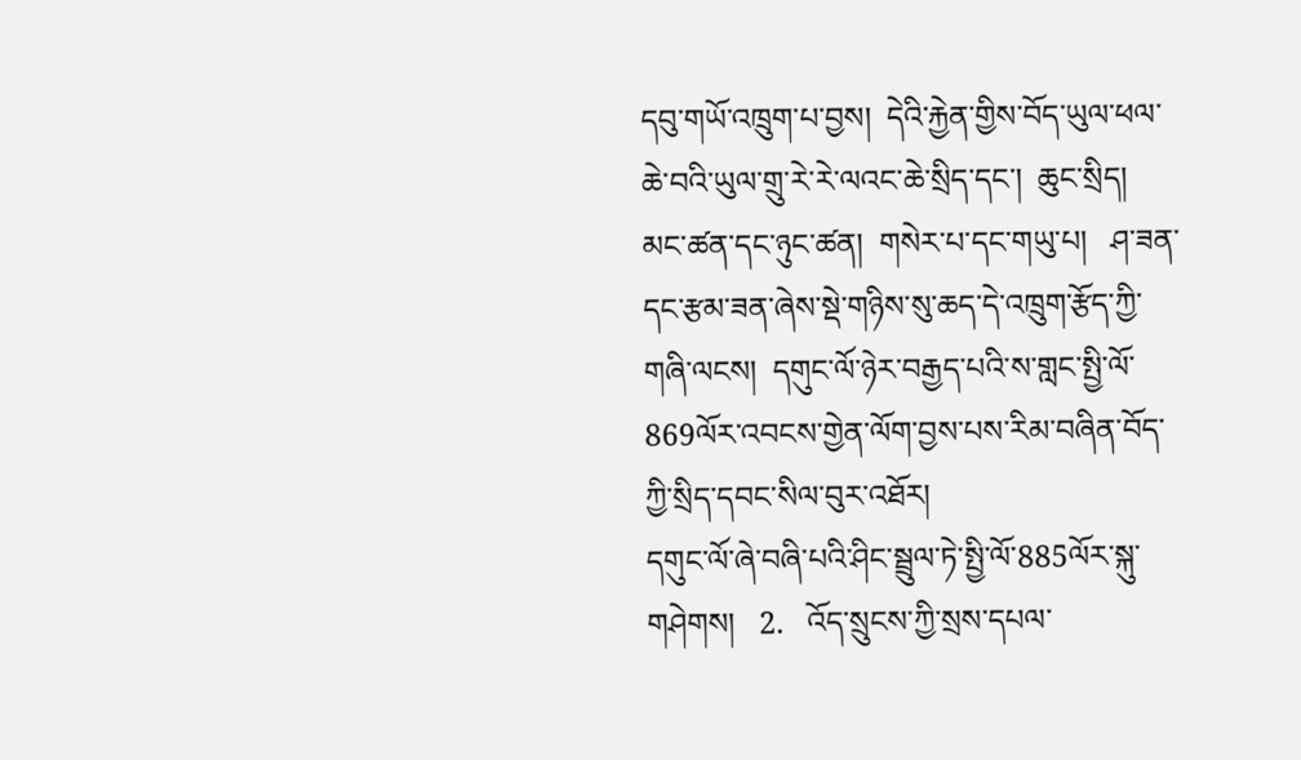དབུ་གཡོ་འཁྲུག་པ་བྱས།  དེའི་རྐྱེན་གྱིས་བོད་ཡུལ་ཕལ་ཆེ་བའི་ཡུལ་གྲུ་རེ་རེ་ལའང་ཆེ་སྲིད་དང་།  ཆུང་སྲིད།   མང་ཚན་དང་ཉུང་ཚན།  གསེར་པ་དང་གཡུ་པ།   ཤ་ཟན་དང་རྩམ་ཟན་ཞེས་སྡེ་གཉིས་སུ་ཆད་དེ་འཁྲུག་རྩོད་ཀྱི་གཞི་ལངས།  དགུང་ལོ་ཉེར་བརྒྱད་པའི་ས་གླང་སྤྱི་ལོ་
869ལོར་འབངས་གྱེན་ལོག་བྱས་པས་རིམ་བཞིན་བོད་ཀྱི་སྲིད་དབང་སིལ་བུར་འཐོར།
དགུང་ལོ་ཞེ་བཞི་པའི་ཤིང་སྦྲུལ་ཏེ་སྤྱི་ལོ་885ལོར་སྐུ་གཤེགས།   2.   འོད་སྲུངས་ཀྱི་སྲས་དཔལ་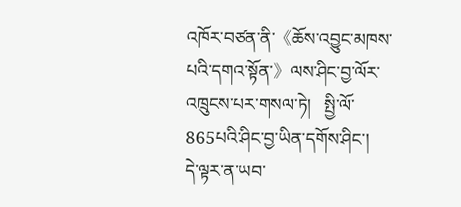འཁོར་བཙན་ནི་《ཆོས་འབྱུང་མཁས་པའི་དགའ་སྟོན་》ལས་ཤིང་བྱ་ལོར་འཁྲུངས་པར་གསལ་ཏེ།   སྤྱི་ལོ་865པའི་ཤིང་བྱ་ཡིན་དགོས་ཤིང་།   དེ་ལྟར་ན་ཡབ་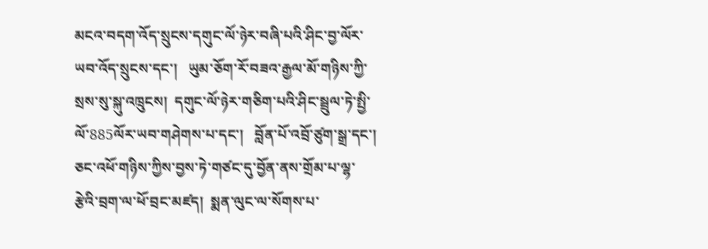མངའ་བདག་འོད་སྲུངས་དགུང་ལོ་ཉེར་བཞི་པའི་ཤིང་བྱ་ལོར་ཡབ་འོད་སྲུངས་དང་།   ཡུམ་ཅོག་རོ་བཟའ་རྒྱལ་མོ་གཉིས་ཀྱི་སྲས་སུ་སྐུ་འཁྲུངས།  དགུང་ལོ་ཉེར་གཅིག་པའི་ཤིང་སྦྲུལ་ཏེ་སྤྱི་ལོ་885ལོར་ཡབ་གཤེགས་པ་དང་།   བློན་པོ་འབྲོ་ཙུག་སྒྲ་དང་།  ཅང་འཕོ་གཉིས་ཀྱིས་བྱས་ཏེ་གཙང་དུ་བྱོན་ནས་གྲོམ་པ་ལྷ་རྩེའི་བྲག་ལ་ཕོ་བྲང་མཛད།  སྨན་ལུང་ལ་སོགས་པ་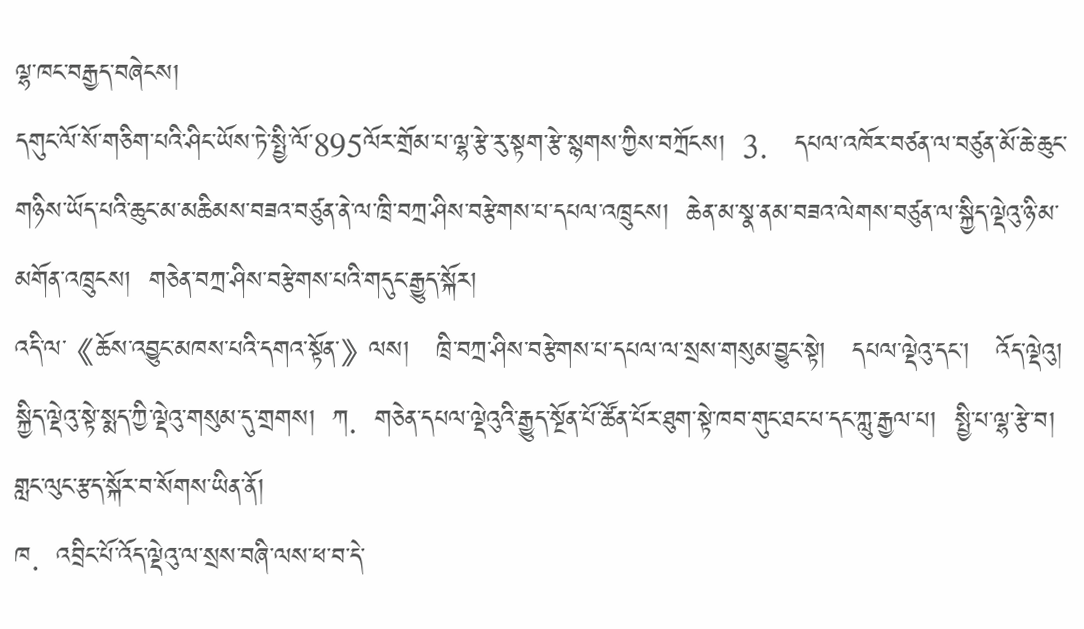ལྷ་ཁང་བརྒྱད་བཞེངས།
དགུང་ལོ་སོ་གཅིག་པའི་ཤིང་ཡོས་ཏེ་སྤྱི་ལོ་895ལོར་གྲོམ་པ་ལྷ་རྩེ་རུ་སྟག་རྩེ་སྙགས་ཀྱིས་བཀྲོངས།  3.   དཔལ་འཁོར་བཙན་ལ་བཙུན་མོ་ཆེ་ཆུང་གཉིས་ཡོད་པའི་ཆུང་མ་མཆིམས་བཟའ་བཙུན་ནེ་ལ་ཁྲི་བཀྲ་ཤིས་བརྩེགས་པ་དཔལ་འཁྲུངས།  ཆེན་མ་སྣ་ནམ་བཟའ་ལེགས་བཙུན་ལ་སྐྱིད་ལྡེའུ་ཉི་མ་མགོན་འཁྲུངས།  གཅེན་བཀྲ་ཤིས་བརྩེགས་པའི་གདུང་རྒྱུད་སྐོར།
འདི་ལ་《ཆོས་འབྱུང་མཁས་པའི་དགའ་སྟོན་》ལས།   ཁྲི་བཀྲ་ཤིས་བརྩེགས་པ་དཔལ་ལ་སྲས་གསུམ་བྱུང་སྟེ།   དཔལ་ལྡེའུ་དང་།   འོད་ལྡེའུ།   སྐྱིད་ལྡེའུ་སྟེ་སྨད་ཀྱི་ལྡེའུ་གསུམ་དུ་གྲགས།  ཀ.  གཅེན་དཔལ་ལྡེའུའི་རྒྱུད་སྔོན་པོ་ཚོན་པོར་ཐུག་སྟེ་ཁབ་གུང་ཐང་པ་དང་ཀླུ་རྒྱལ་པ།  སྤྱི་པ་ལྷ་རྩེ་བ།   གླང་ལུང་རྩད་སྐོར་བ་སོགས་ཡིན་ནོ།
ཁ.  འབྲིང་པོ་འོད་ལྡེའུ་ལ་སྲས་བཞི་ལས་ཕ་བ་དེ་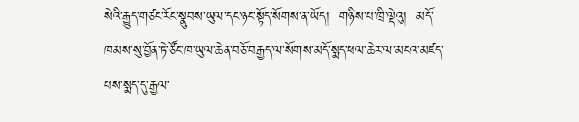སེའི་རྒྱུད་གཙང་རོང་སྣུབས་ཡུལ་དང་ཉང་སྟོད་སོགས་ན་ཡོད།  གཉིས་པ་ཁྲི་ལྡེའུ།  མདོ་ཁམས་སུ་བྱོན་ཏེ་ཙོང་ཁ་ཡུལ་ཆེན་བཅོ་བརྒྱད་ལ་སོགས་མདོ་སྨད་ཕལ་ཆེར་ལ་མངའ་མཛད་པས་སྨད་དུ་རྒྱལ་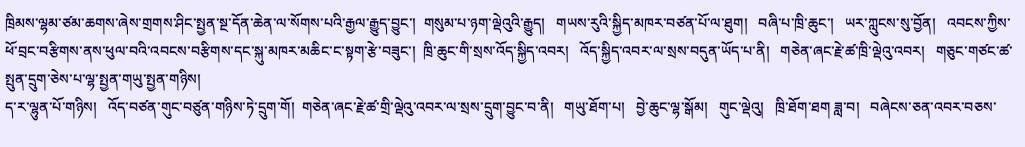ཁྲིམས་ལྷམ་ཙམ་ཆགས་ཞེས་གྲགས་ཤིང་སྤྱན་སྔ་དོན་ཆེན་ལ་སོགས་པའི་རྒྱལ་རྒྱུད་བྱུང་།  གསུམ་པ་ཉག་ལྡེའུའི་རྒྱུད།   གཡས་རུའི་སྐྱིད་མཁར་བཙན་པོ་ལ་ཐུག།   བཞི་པ་ཁྲི་ཆུང་།   ཡར་ཀླུངས་སུ་བྱོན།   འབངས་ཀྱིས་ཕོ་བྲང་བརྩིགས་ནས་ཕུལ་བའི་འབངས་བརྩིགས་དང་སྐུ་མཁར་མཆིང་ང་སྟག་རྩེ་བཟུང་།  ཁྲི་ཆུང་གི་སྲས་འོད་སྐྱིད་འབར།   འོད་སྐྱིད་འབར་ལ་སྲས་བདུན་ཡོད་པ་ནི།   གཅེན་ཞང་རྗེ་ཚ་ཁྲི་ལྡེའུ་འབར།   གཅུང་གཙང་ཚ་སྤུན་དྲུག་ཅེས་པ་ལྷ་སྤྱན་གཡུ་སྤྱན་གཉིས།
ད་ར་ལྷུན་པོ་གཉིས།   འོད་བཙན་གུང་བཙུན་གཉིས་ཏེ་དྲུག་གོ།  གཅེན་ཞང་རྗེ་ཚ་གྲི་ལྡེའུ་འབར་ལ་སྲས་དྲུག་བྱུང་བ་ནི།   གཡུ་ཐོག་པ།   བྱེ་ཆུང་ལྷ་སྒོམ།   གུང་ལྡེའུ།   ཁྲི་ཐོག་ཐག ཟླ་བ།   བཞེངས་ཅན་འབར་བཅས་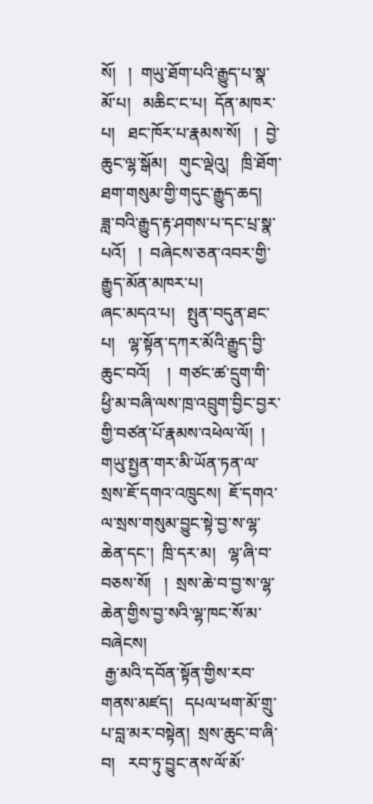སོ།   །  གཡུ་ཐོག་པའི་རྒྱུད་པ་སྣ་མོ་པ།   མཆིང་ང་པ།  དོན་མཁར་པ།   ཐང་ཁོར་པ་རྣམས་སོ།   །  བྱེ་ཆུང་ལྷ་སྒོམ།   གུང་ལྡེའུ།   ཁྲི་ཐོག་ཐག་གསུམ་གྱི་གདུང་རྒྱུད་ཆད།   ཟླ་བའི་རྒྱུད་རྟ་ཤགས་པ་དང་པྲ་སྣ་པའོ།   །  བཞེངས་ཅན་འབར་གྱི་རྒྱུད་མོན་མཁར་པ།
ཞང་མདའ་པ།   སྤུན་བདུན་ཐང་པ།   ལྷ་སྟོན་དཀར་མོའི་རྒྱུད་བྱི་ཆུང་བའོ།    །  གཙང་ཚ་དྲུག་གི་ཕྱི་མ་བཞི་ལས་ཁྲ་འབྲུག་བྱིང་བྱར་གྱི་བཙན་པོ་རྣམས་འཕེལ་ལོ།  །  གཡུ་སྤྱན་གར་མི་ཡོན་ཏན་ལ་སྲས་ཇོ་དགའ་འཁྲུངས།  ཇོ་དགའ་ལ་སྲས་གསུམ་བྱུང་སྟེ་བྱ་ས་ལྷ་ཆེན་དང་།  ཁྲི་དར་མ།   ལྷ་ཞི་བ་བཅས་སོ།   །  སྲས་ཆེ་བ་བྱ་ས་ལྷ་ཆེན་གྱིས་བྱ་སའི་ལྷ་ཁང་སོ་མ་བཞེངས།
 རྒྱ་མའི་དབོན་སྟོན་གྱིས་རབ་གནས་མཛད།   དཔལ་ཕག་མོ་གྲུ་པ་བླ་མར་བསྟེན།  སྲས་ཆུང་བ་ཞི་བ།   རབ་ཏུ་བྱུང་ནས་ལོ་མོ་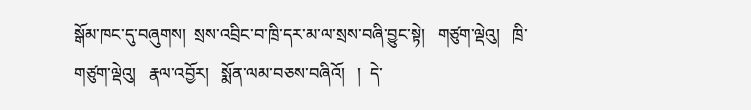སྒོམ་ཁང་དུ་བཞུགས།  སྲས་འབྲིང་བ་ཁྲི་དར་མ་ལ་སྲས་བཞི་བྱུང་སྟེ།   གཙུག་ལྡེའུ།   ཁྲི་གཙུག་ལྡེའུ།   རྣལ་འབྱོར།   སྨོན་ལམ་བཅས་བཞིའོ།   །  དེ་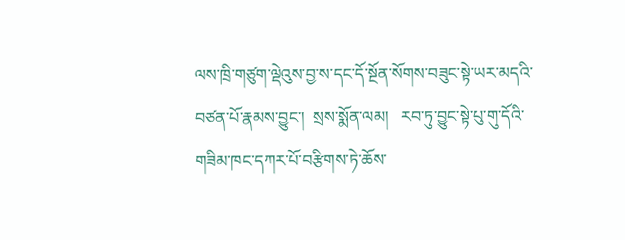ལས་ཁྲི་གཙུག་ལྡེའུས་བྱ་ས་དང་དོ་སྔོན་སོགས་བཟུང་སྟེ་ཡར་མདའི་བཙན་པོ་རྣམས་བྱུང་།  སྲས་སྨོན་ལམ།   རབ་ཏུ་བྱུང་སྟེ་པུ་གུ་དོའི་གཟིམ་ཁང་དཀར་པོ་བརྩིགས་ཏེ་ཆོས་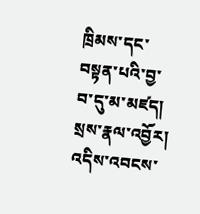ཁྲིམས་དང་བསྟན་པའི་བྱ་བ་དུ་མ་མཛད།  སྲས་རྣལ་འབྱོར།   འདིས་འབངས་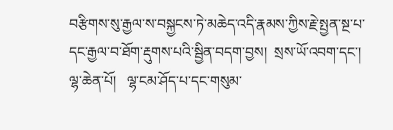བརྩིགས་སུ་རྒྱལ་ས་བསྐྱངས་ཏེ་མཆེད་འདི་རྣམས་ཀྱིས་རྗེ་སྤྱན་སྔ་པ་དང་རྒྱལ་བ་ཐོག་རྡུགས་པའི་སྦྱིན་བདག་བྱས།  སྲས་ཡོ་འབག་དང་།
ལྷ་ཆེན་པོ།   ལྷ་ངམ་ཤོད་པ་དང་གསུམ་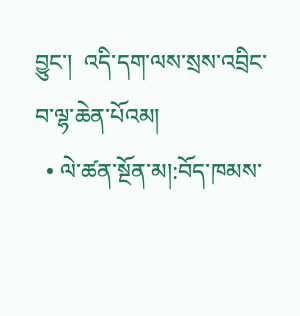བྱུང་།  འདི་དག་ལས་སྲས་འབྲིང་བ་ལྷ་ཆེན་པོའམ།
  • ལེ་ཚན་སྔོན་མ།:བོད་ཁམས་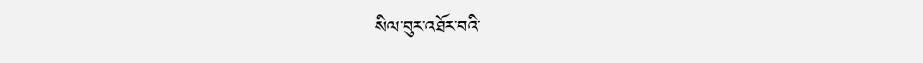སིལ་བུར་འཐོར་བའི་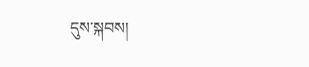དུས་སྐབས།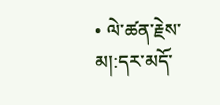• ལེ་ཚན་རྗེས་མ།:དར་མདོ་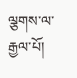ལྕགས་ལ་རྒྱལ་པོ།